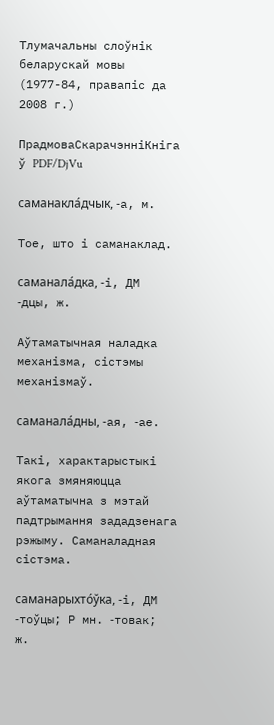Тлумачальны слоўнік беларускай мовы (1977-84, правапіс да 2008 г.)

ПрадмоваСкарачэнніКніга ў PDF/DjVu

саманакла́дчык, ‑а, м.

Тое, што і саманаклад.

саманала́дка, ‑і, ДМ ‑дцы, ж.

Аўтаматычная наладка механізма, сістэмы механізмаў.

саманала́дны, ‑ая, ‑ае.

Такі, характарыстыкі якога змяняюцца аўтаматычна з мэтай падтрымання зададзенага рэжыму. Саманаладная сістэма.

саманарыхто́ўка, ‑і, ДМ ‑тоўцы; Р мн. ‑товак; ж.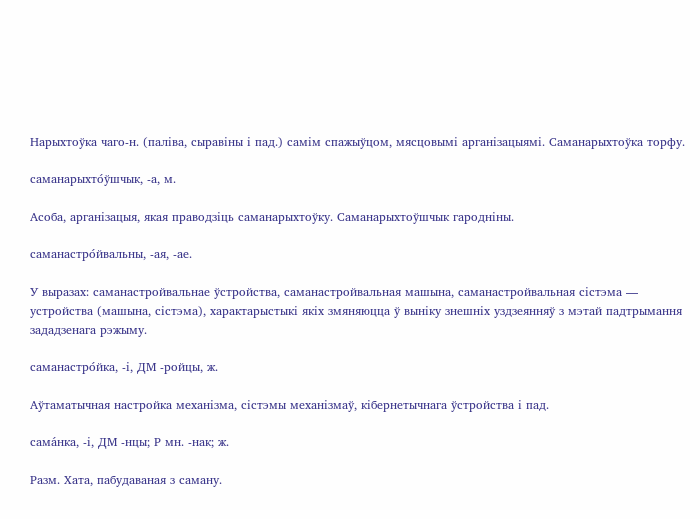Нарыхтоўка чаго‑н. (паліва, сыравіны і пад.) самім спажыўцом, мясцовымі арганізацыямі. Саманарыхтоўка торфу.

саманарыхто́ўшчык, ‑а, м.

Асоба, арганізацыя, якая праводзіць саманарыхтоўку. Саманарыхтоўшчык гародніны.

саманастро́йвальны, ‑ая, ‑ае.

У выразах: саманастройвальнае ўстройства, саманастройвальная машына, саманастройвальная сістэма — устройства (машына, сістэма), характарыстыкі якіх змяняюцца ў выніку знешніх уздзеянняў з мэтай падтрымання зададзенага рэжыму.

саманастро́йка, ‑і, ДМ ‑ройцы, ж.

Аўтаматычная настройка механізма, сістэмы механізмаў, кібернетычнага ўстройства і пад.

сама́нка, ‑і, ДМ ‑нцы; Р мн. ‑нак; ж.

Разм. Хата, пабудаваная з саману.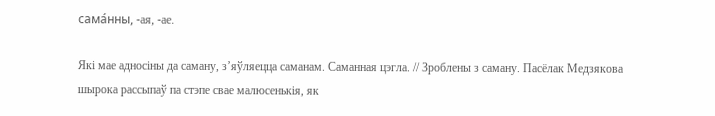сама́нны, ‑ая, ‑ае.

Які мае адносіны да саману, з’яўляецца саманам. Саманная цэгла. // Зроблены з саману. Пасёлак Медзякова шырока рассыпаў па стэпе свае малюсенькія, як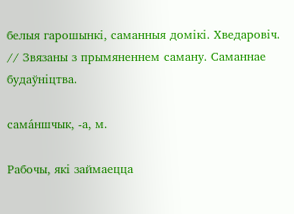белыя гарошынкі, саманныя домікі. Хведаровіч. // Звязаны з прымяненнем саману. Саманнае будаўніцтва.

сама́ншчык, ‑а, м.

Рабочы, які займаецца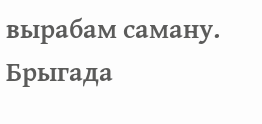вырабам саману. Брыгада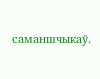саманшчыкаў.